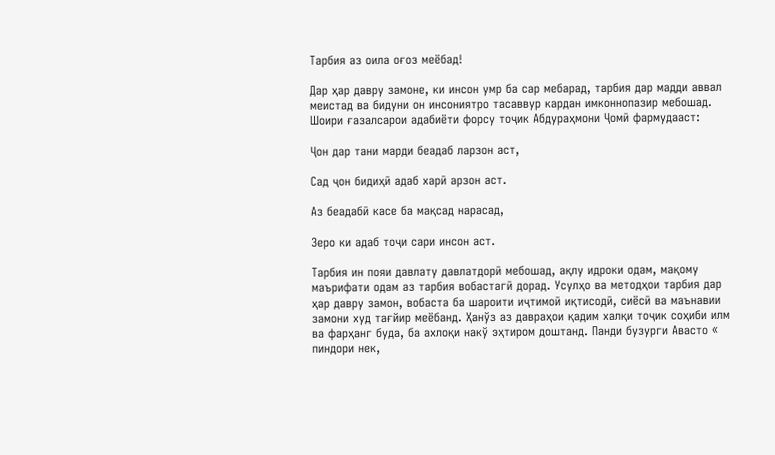Тарбия аз оила оғоз меёбад!

Дар ҳар давру замоне, ки инсон умр ба сар мебарад, тарбия дар мадди аввал меистад ва бидуни он инсониятро тасаввур кардан имконнопазир мебошад. Шоири ғазалсарои адабиёти форсу тоҷик Абдураҳмони Ҷомӣ фармудааст:

Ҷон дар тани марди беадаб ларзон аст,

Сад ҷон бидиҳӣ адаб харӣ арзон аст.

Аз беадабӣ касе ба мақсад нарасад,

Зеро ки адаб тоҷи сари инсон аст.

Тарбия ин пояи давлату давлатдорӣ мебошад, ақлу идроки одам, мақому маърифати одам аз тарбия вобастагӣ дорад. Усулҳо ва методҳои тарбия дар ҳар давру замон, вобаста ба шароити иҷтимоӣ иқтисодӣ, сиёсӣ ва маънавии замони худ тағйир меёбанд. Ҳанўз аз давраҳои қадим халқи тоҷик соҳиби илм ва фарҳанг буда, ба ахлоқи накў эҳтиром доштанд. Панди бузурги Авасто « пиндори нек,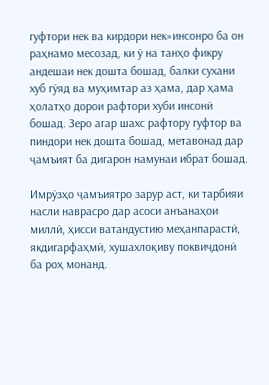гуфтори нек ва кирдори нек»инсонро ба он раҳнамо месозад, ки ӯ на танҳо фикру андешаи нек дошта бошад, балки сухани хуб гӯяд ва муҳимтар аз ҳама, дар ҳама ҳолатҳо дорои рафтори хуби инсонӣ бошад. Зеро агар шахс рафтору гуфтор ва пиндори нек дошта бошад, метавонад дар ҷамъият ба дигарон намунаи ибрат бошад.

Имрӯзҳо ҷамъиятро зарур аст, ки тарбияи насли наврасро дар асоси анъанаҳои миллӣ, ҳисси ватандустию меҳанпарастӣ, якдигарфаҳмӣ, хушахлоқиву поквиҷдонӣ ба роҳ монанд.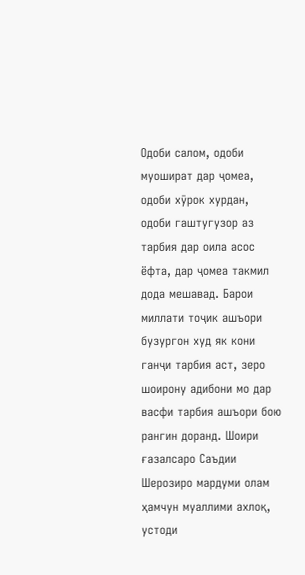Одоби салом, одоби муошират дар ҷомеа, одоби хӯрок хурдан, одоби гаштугузор аз тарбия дар оила асос ёфта, дар ҷомеа такмил дода мешавад. Барои миллати тоҷик ашъори бузургон худ як кони ганҷи тарбия аст, зеро шоирону адибони мо дар васфи тарбия ашъори бою рангин доранд. Шоири ғазалсаро Саъдии Шерозиро мардуми олам ҳамчун муаллими ахлоқ, устоди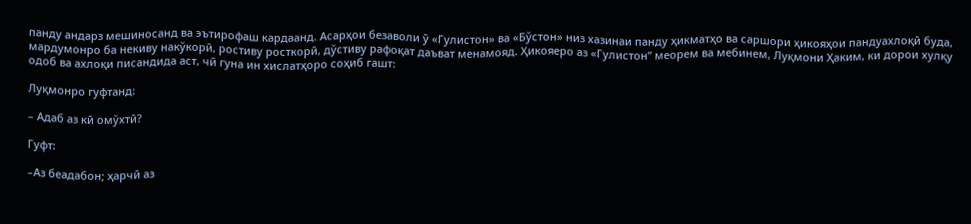панду андарз мешиносанд ва эътирофаш кардаанд. Асарҳои безаволи ӯ «Гулистон» ва «Бўстон» низ хазинаи панду ҳикматҳо ва саршори ҳикояҳои пандуахлоқӣ буда, мардумонро ба некиву накўкорӣ, ростиву росткорӣ, дўстиву рафоқат даъват менамояд. Ҳикояеро аз «Гулистон” меорем ва мебинем, Луқмони Ҳаким, ки дорои хулқу одоб ва ахлоқи писандида аст, чӣ гуна ин хислатҳоро соҳиб гашт:

Луқмонро гуфтанд:

– Адаб аз кӣ омўхтӣ?

Гуфт:

–Аз беадабон; ҳарчӣ аз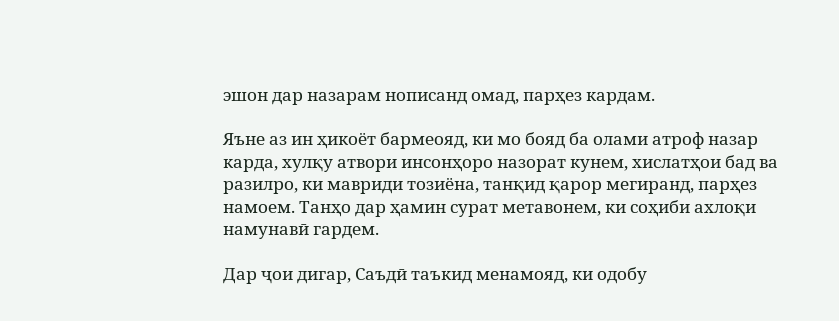эшон дар назарам нописанд омад, парҳез кардам.

Яъне аз ин ҳикоёт бармеояд, ки мо бояд ба олами атроф назар карда, хулқу атвори инсонҳоро назорат кунем, хислатҳои бад ва разилро, ки мавриди тозиёна, танқид қарор мегиранд, парҳез намоем. Танҳо дар ҳамин сурат метавонем, ки соҳиби ахлоқи намунавӣ гардем.

Дар ҷои дигар, Саъдӣ таъкид менамояд, ки одобу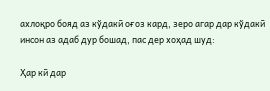ахлоқро бояд аз кўдакӣ оғоз кард, зеро агар дар кўдакӣ инсон аз адаб дур бошад, пас дер хоҳад шуд:

Ҳар кӣ дар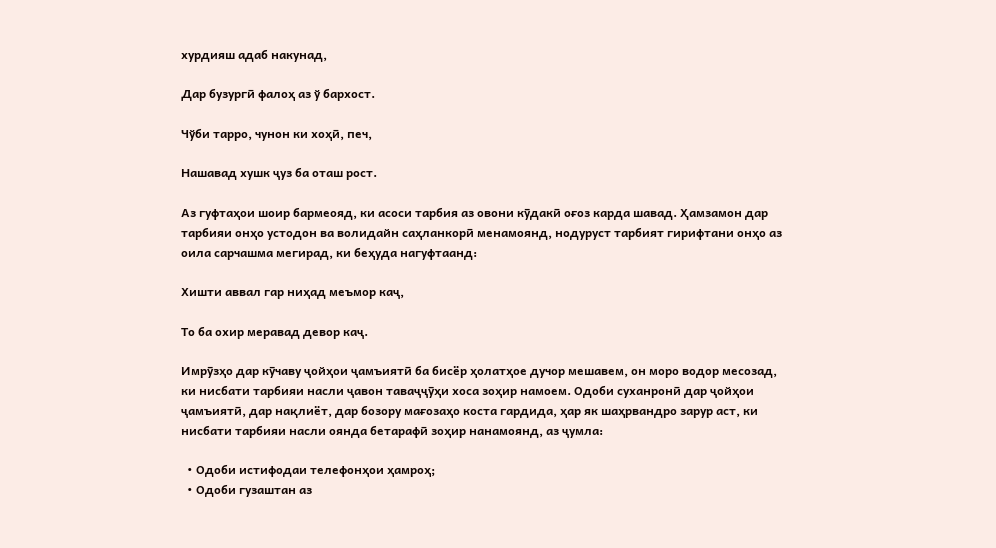хурдияш адаб накунад,

Дар бузургӣ фалоҳ аз ў бархост.

Чўби тарро, чунон ки хоҳӣ, печ,

Нашавад хушк ҷуз ба оташ рост.

Аз гуфтаҳои шоир бармеояд, ки асоси тарбия аз овони кӯдакӣ оғоз карда шавад. Ҳамзамон дар тарбияи онҳо устодон ва волидайн саҳланкорӣ менамоянд, нодуруст тарбият гирифтани онҳо аз оила сарчашма мегирад, ки беҳуда нагуфтаанд:

Хишти аввал гар ниҳад меъмор каҷ,

То ба охир меравад девор каҷ.

Имрӯзҳо дар кӯчаву ҷойҳои ҷамъиятӣ ба бисёр ҳолатҳое дучор мешавем, он моро водор месозад, ки нисбати тарбияи насли ҷавон таваҷҷӯҳи хоса зоҳир намоем. Одоби суханронӣ дар ҷойҳои ҷамъиятӣ, дар нақлиёт, дар бозору мағозаҳо коста гардида, ҳар як шаҳрвандро зарур аст, ки нисбати тарбияи насли оянда бетарафӣ зоҳир нанамоянд, аз ҷумла:

  • Одоби истифодаи телефонҳои ҳамроҳ;
  • Одоби гузаштан аз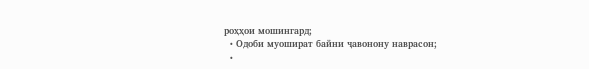роҳҳои мошингард;
  • Одоби муошират байни ҷавонону наврасон;
  •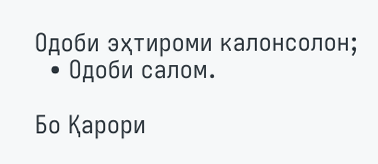Одоби эҳтироми калонсолон;
  • Одоби салом.

Бо Қарори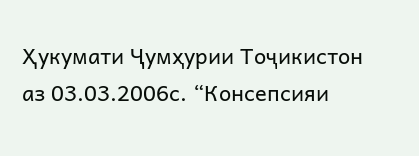Ҳукумати Ҷумҳурии Тоҷикистон аз 03.03.2006с. “Консепсияи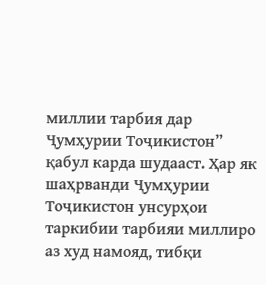миллии тарбия дар Ҷумҳурии Тоҷикистон” қабул карда шудааст. Ҳар як шаҳрванди Ҷумҳурии Тоҷикистон унсурҳои таркибии тарбияи миллиро аз худ намояд, тибқи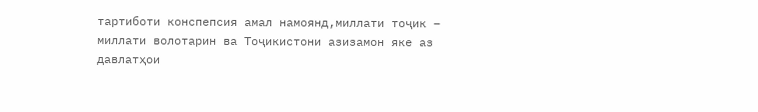тартиботи конспепсия амал намоянд,миллати тоҷик – миллати волотарин ва Тоҷикистони азизамон яке аз давлатҳои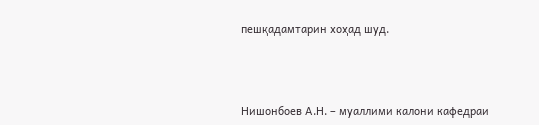пешқадамтарин хоҳад шуд.



Нишонбоев А.Н. – муаллими калони кафедраи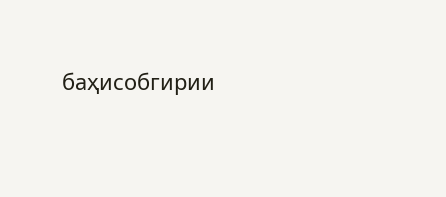баҳисобгирии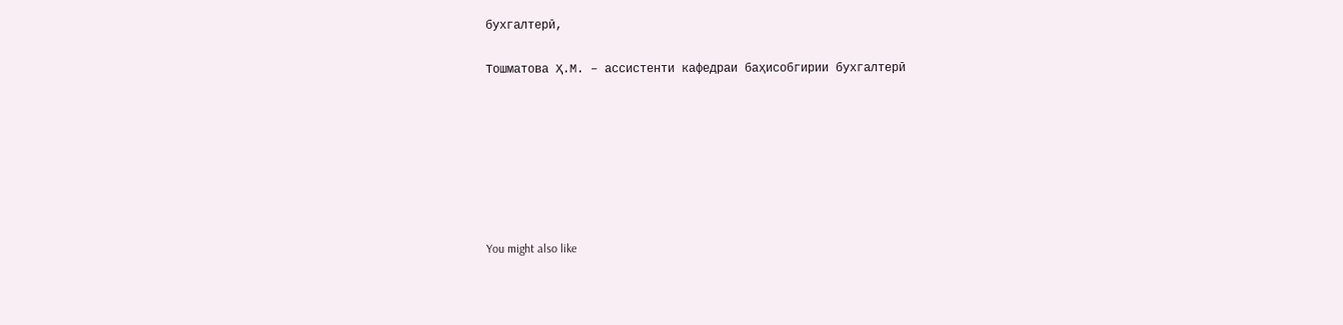бухгалтерӣ,

Тошматова Ҳ.М. – ассистенти кафедраи баҳисобгирии бухгалтерӣ







You might also like